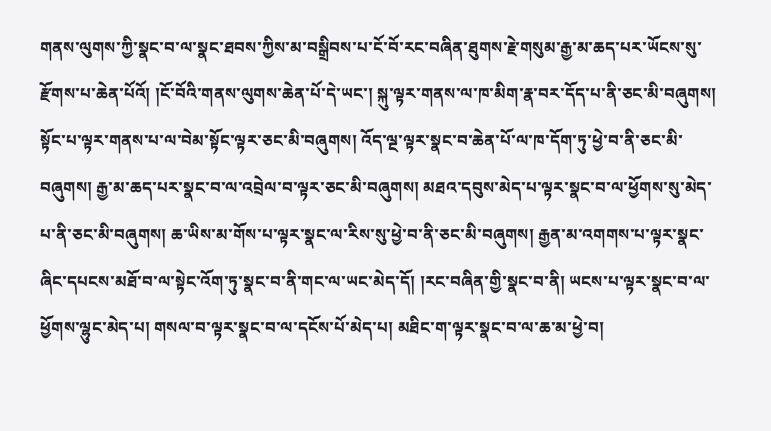གནས་ལུགས་ཀྱི་སྣང་བ་ལ་སྣང་ཐབས་ཀྱིས་མ་བསྒྲིབས་པ་ངོ་བོ་རང་བཞིན་ཐུགས་རྗེ་གསུམ་རྒྱ་མ་ཆད་པར་ཡོངས་སུ་རྫོགས་པ་ཆེན་པོའོ། །ངོ་བོའི་གནས་ལུགས་ཆེན་པོ་དེ་ཡང་། སྐུ་ལྟར་གནས་ལ་ཁ་མིག་རྣ་བར་དོད་པ་ནི་ཅང་མི་བཞུགས། སྟོང་པ་ལྟར་གནས་པ་ལ་བེམ་སྟོང་ལྟར་ཅང་མི་བཞུགས། འོད་ལྔ་ལྟར་སྣང་བ་ཆེན་པོ་ལ་ཁ་དོག་ཏུ་ཕྱེ་བ་ནི་ཅང་མི་བཞུགས། རྒྱ་མ་ཆད་པར་སྣང་བ་ལ་འབྲེལ་བ་ལྟར་ཅང་མི་བཞུགས། མཐའ་དབུས་མེད་པ་ལྟར་སྣང་བ་ལ་ཕྱོགས་སུ་མེད་པ་ནི་ཅང་མི་བཞུགས། ཆ་ཡིས་མ་གོས་པ་ལྟར་སྣང་ལ་རིས་སུ་ཕྱེ་བ་ནི་ཅང་མི་བཞུགས། རྒྱན་མ་འགགས་པ་ལྟར་སྣང་ཞིང་དཔངས་མཐོ་བ་ལ་སྟེང་འོག་ཏུ་སྣང་བ་ནི་གང་ལ་ཡང་མེད་དོ། །རང་བཞིན་གྱི་སྣང་བ་ནི། ཡངས་པ་ལྟར་སྣང་བ་ལ་ཕྱོགས་ལྷུང་མེད་པ། གསལ་བ་ལྟར་སྣང་བ་ལ་དངོས་པོ་མེད་པ། མཐིང་ག་ལྟར་སྣང་བ་ལ་ཆ་མ་ཕྱེ་བ།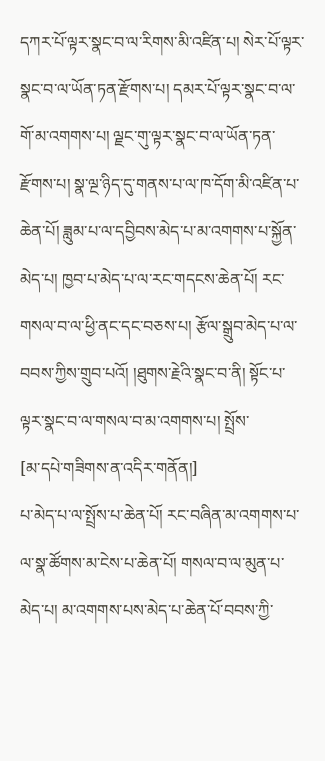དཀར་པོ་ལྟར་སྣང་བ་ལ་རིགས་མི་འཛིན་པ། སེར་པོ་ལྟར་སྣང་བ་ལ་ཡོན་ཏན་རྫོགས་པ། དམར་པོ་ལྟར་སྣང་བ་ལ་གོ་མ་འགགས་པ། ལྗང་གུ་ལྟར་སྣང་བ་ལ་ཡོན་ཏན་རྫོགས་པ། སྣ་ལྔ་ཉིད་དུ་གནས་པ་ལ་ཁ་དོག་མི་འཛིན་པ་ཆེན་པོ། ཟླུམ་པ་ལ་དབྱིབས་མེད་པ་མ་འགགས་པ་སྐྱོན་མེད་པ། ཁྱབ་པ་མེད་པ་ལ་རང་གདངས་ཆེན་པོ། རང་གསལ་བ་ལ་ཕྱི་ནང་དང་བཅས་པ། རྩོལ་སྒྲུབ་མེད་པ་ལ་བབས་ཀྱིས་གྲུབ་པའོ། །ཐུགས་རྗེའི་སྣང་བ་ནི། སྟོང་པ་ལྟར་སྣང་བ་ལ་གསལ་བ་མ་འགགས་པ། སྤྲོས་
[མ་དཔེ་གཟིགས་ན་འདིར་གནོན།]
པ་མེད་པ་ལ་སྤྲོས་པ་ཆེན་པོ། རང་བཞིན་མ་འགགས་པ་ལ་སྣ་ཚོགས་མ་ངེས་པ་ཆེན་པོ། གསལ་བ་ལ་མུན་པ་མེད་པ། མ་འགགས་པས་མེད་པ་ཆེན་པོ་བབས་ཀྱི་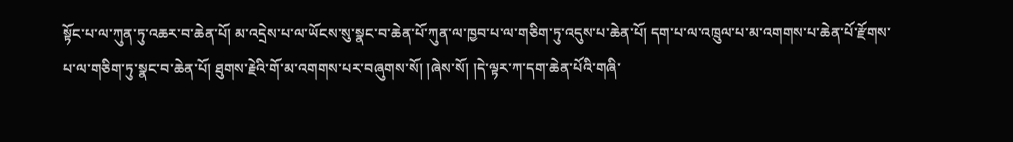སྟོང་པ་ལ་ཀུན་ཏུ་འཆར་བ་ཆེན་པོ། མ་འདྲེས་པ་ལ་ཡོངས་སུ་སྣང་བ་ཆེན་པོ་ཀུན་ལ་ཁྱབ་པ་ལ་གཅིག་ཏུ་འདུས་པ་ཆེན་པོ། དག་པ་ལ་འཁྲུལ་པ་མ་འགགས་པ་ཆེན་པོ་རྫོགས་པ་ལ་གཅིག་ཏུ་སྣང་བ་ཆེན་པོ། ཐུགས་རྗེའི་གོ་མ་འགགས་པར་བཞུགས་སོ། །ཞེས་སོ། །དེ་ལྟར་ཀ་དག་ཆེན་པོའི་གཞི་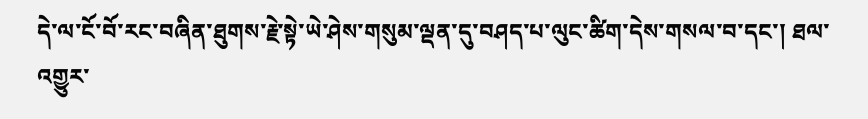དེ་ལ་ངོ་བོ་རང་བཞིན་ཐུགས་རྗེ་སྟེ་ཡེ་ཤེས་གསུམ་ལྡན་དུ་བཤད་པ་ལུང་ཚིག་དེས་གསལ་བ་དང་། ཐལ་འགྱུར་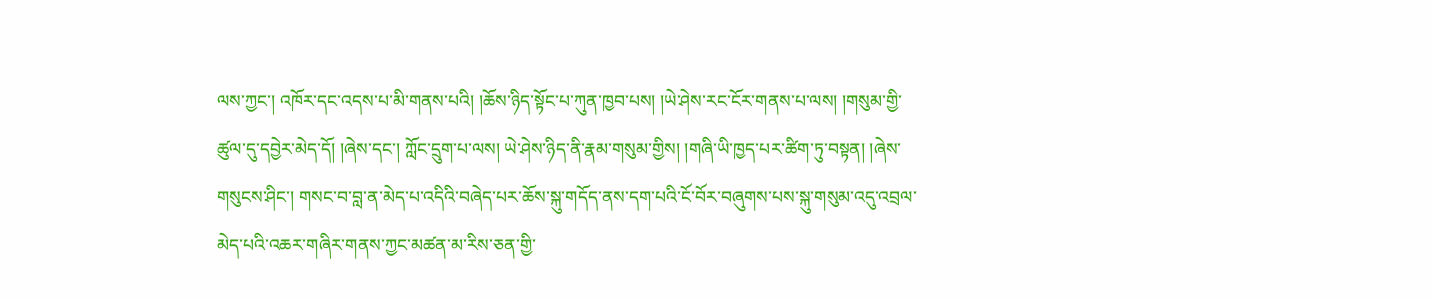ལས་ཀྱང་། འཁོར་དང་འདས་པ་མི་གནས་པའི། །ཆོས་ཉིད་སྟོང་པ་ཀུན་ཁྱབ་པས། །ཡེ་ཤེས་རང་ངོར་གནས་པ་ལས། །གསུམ་གྱི་ཚུལ་དུ་དབྱེར་མེད་དོ། །ཞེས་དང་། ཀློང་དྲུག་པ་ལས། ཡེ་ཤེས་ཉིད་ནི་རྣམ་གསུམ་གྱིས། །གཞི་ཡི་ཁྱད་པར་ཚིག་ཏུ་བསྟན། །ཞེས་གསུངས་ཤིང་། གསང་བ་བླ་ན་མེད་པ་འདིའི་བཞེད་པར་ཆོས་སྐུ་གདོད་ནས་དག་པའི་ངོ་བོར་བཞུགས་པས་སྐུ་གསུམ་འདུ་འབྲལ་མེད་པའི་འཆར་གཞིར་གནས་ཀྱང་མཚན་མ་རིས་ཅན་གྱི་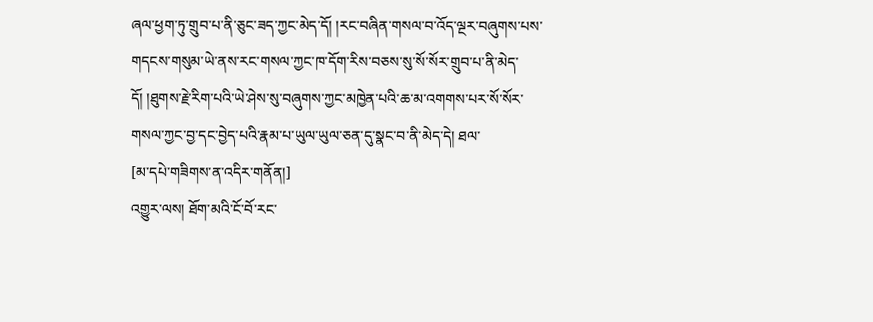ཞལ་ཕྱག་ཏུ་གྲུབ་པ་ནི་ཅུང་ཟད་ཀྱང་མེད་དོ། །རང་བཞིན་གསལ་བ་འོད་ལྔར་བཞུགས་པས་གདངས་གསུམ་ཡེ་ནས་རང་གསལ་ཀྱང་ཁ་དོག་རིས་བཅས་སུ་སོ་སོར་གྲུབ་པ་ནི་མེད་དོ། །ཐུགས་རྗེ་རིག་པའི་ཡེ་ཤེས་སུ་བཞུགས་ཀྱང་མཁྱེན་པའི་ཆ་མ་འགགས་པར་སོ་སོར་གསལ་ཀྱང་བྱ་དང་བྱེད་པའི་རྣམ་པ་ཡུལ་ཡུལ་ཅན་དུ་སྣང་བ་ནི་མེད་དེ། ཐལ་
[མ་དཔེ་གཟིགས་ན་འདིར་གནོན།]
འགྱུར་ལས། ཐོག་མའི་ངོ་བོ་རང་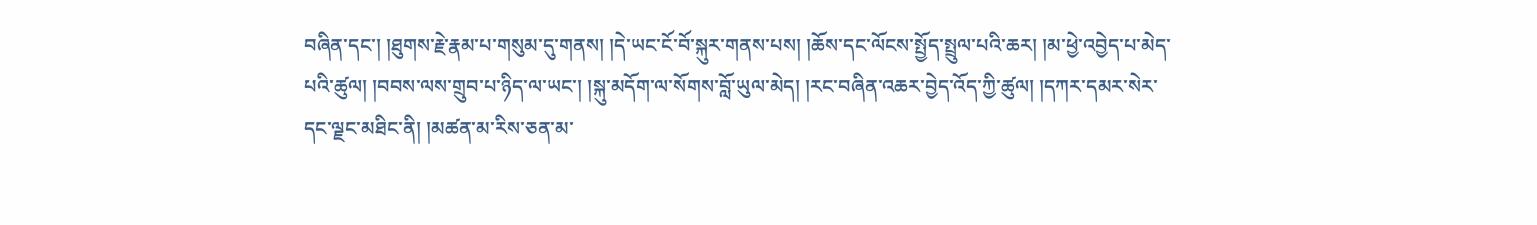བཞིན་དང་། །ཐུགས་རྗེ་རྣམ་པ་གསུམ་དུ་གནས། །དེ་ཡང་ངོ་བོ་སྐུར་གནས་པས། །ཆོས་དང་ལོངས་སྤྱོད་སྤྲུལ་པའི་ཆར། །མ་ཕྱེ་འབྱེད་པ་མེད་པའི་ཚུལ། །བབས་ལས་གྲུབ་པ་ཉིད་ལ་ཡང་། །སྐུ་མདོག་ལ་སོགས་བློ་ཡུལ་མེད། །རང་བཞིན་འཆར་བྱེད་འོད་ཀྱི་ཚུལ། །དཀར་དམར་སེར་དང་ལྗང་མཐིང་ནི། །མཚན་མ་རིས་ཅན་མ་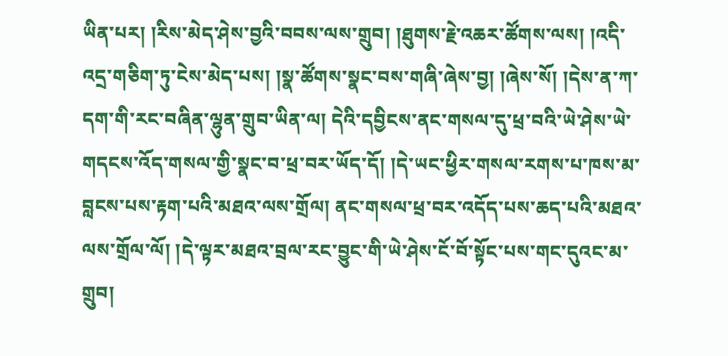ཡིན་པར། །རིས་མེད་ཤེས་བྱའི་བབས་ལས་གྲུབ། །ཐུགས་རྗེ་འཆར་ཚོགས་ལས། །འདི་འདྲ་གཅིག་ཏུ་ངེས་མེད་པས། །སྣ་ཚོགས་སྣང་བས་གཞི་ཞེས་བྱ། །ཞེས་སོ། །དེས་ན་ཀ་དག་གི་རང་བཞིན་ལྷུན་གྲུབ་ཡིན་ལ། དེའི་དབྱིངས་ནང་གསལ་དུ་ཕྲ་བའི་ཡེ་ཤེས་ཡེ་གདངས་འོད་གསལ་གྱི་སྣང་བ་ཕྲ་བར་ཡོད་དོ། །དེ་ཡང་ཕྱིར་གསལ་རགས་པ་ཁས་མ་བླངས་པས་རྟག་པའི་མཐའ་ལས་གྲོལ། ནང་གསལ་ཕྲ་བར་འདོད་པས་ཆད་པའི་མཐའ་ལས་གྲོལ་ལོ། །དེ་ལྟར་མཐའ་བྲལ་རང་བྱུང་གི་ཡེ་ཤེས་ངོ་བོ་སྟོང་པས་གང་དུའང་མ་གྲུབ།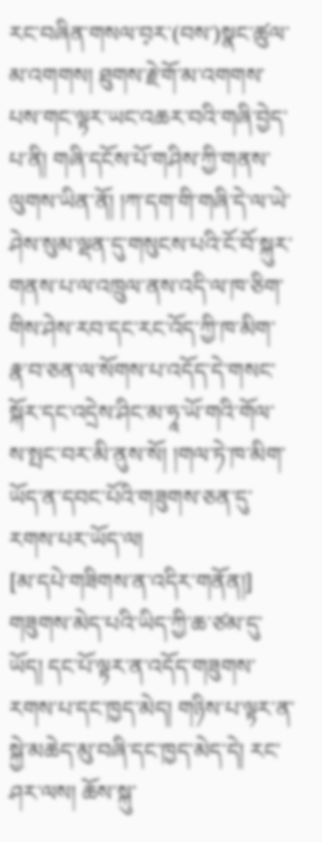རང་བཞིན་གསལ་བ༷ར་(བས་)སྣང་ཚུལ་མ་འགགས། ཐུགས་རྗེ་གོ་མ་འགགས་པས་གང་ལྟར་ཡང་འཆར་བའི་གཞི་བྱེད་པ་ནི། གཞི་དངོས་པོ་གཤིས་ཀྱི་གནས་ལུགས་ཡིན་ནོ། །ཀ་དག་གི་གཞི་དེ་ལ་ཡེ་ཤེས་སུམ་ལྡན་དུ་གསུངས་པའི་ངོ་བོ་སྐུར་གནས་པ་ལ་འཁྲུལ་ནས་འདི་ལ་ཁ་ཅིག་གིས་ཤེས་རབ་དང་རང་འོད་ཀྱི་ཁ་མིག་རྣ་བ་ཅན་ལ་སོགས་པ་འདོད་དེ་གསང་སྐོར་དང་འདྲེས་ཤིང་མ་ཧཱ་ཡོ་གའི་གོལ་ས་སྤང་བར་མི་ནུས་སོ། །གལ་ཏེ་ཁ་མིག་ཡོད་ན་དབང་པོའི་གཟུགས་ཅན་དུ་རགས་པར་ཡོད་ལ།
[མ་དཔེ་གཟིགས་ན་འདིར་གནོན།]
གཟུགས་མེད་པའི་ཡིད་ཀྱི་ཆ་ཙམ་དུ་ཡོད། དང་པོ་ལྟར་ན་འདོད་གཟུགས་རགས་པ་དང་ཁྱད་མེད། གཉིས་པ་ལྟར་ན་སྐྱེ་མཆེད་མུ་བཞི་དང་ཁྱད་མེད་དེ། རང་ཤར་ལས། ཆོས་སྐུ་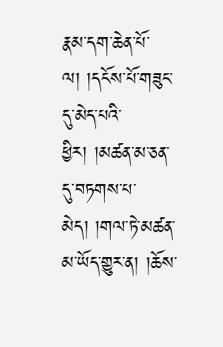རྣམ་དག་ཆེན་པོ་ལ། །དངོས་པོ་གཟུང་དུ་མེད་པའི་ཕྱིར། །མཚན་མ་ཅན་དུ་བཏགས་པ་མེད། །གལ་ཏེ་མཚན་མ་ཡོད་གྱུར་ན། །ཆོས་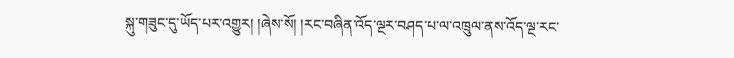སྐུ་གཟུང་དུ་ཡོད་པར་འགྱུར། །ཞེས་སོ། །རང་བཞིན་འོད་ལྔར་བཤད་པ་ལ་འཁྲུལ་ནས་འོད་ལྔ་རང་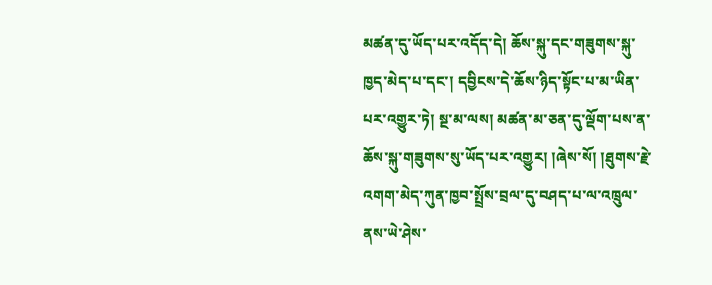མཚན་དུ་ཡོད་པར་འདོད་དེ། ཆོས་སྐུ་དང་གཟུགས་སྐུ་ཁྱད་མེད་པ་དང་། དབྱིངས་དེ་ཆོས་ཉིད་སྟོང་པ་མ་ཡིན་པར་འགྱུར་ཏེ། སྔ་མ་ལས། མཚན་མ་ཅན་དུ་ལྡོག་པས་ན་ཆོས་སྐུ་གཟུགས་སུ་ཡོད་པར་འགྱུར། །ཞེས་སོ། །ཐུགས་རྗེ་འགག་མེད་ཀུན་ཁྱབ་སྤྲོས་བྲལ་དུ་བཤད་པ་ལ་འཁྲུལ་ནས་ཡེ་ཤེས་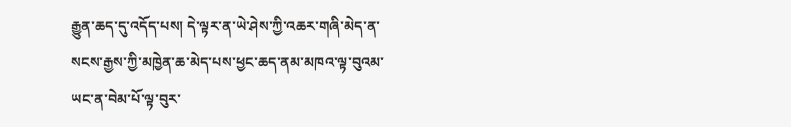རྒྱུན་ཆད་དུ་འདོད་པས། དེ་ལྟར་ན་ཡེ་ཤེས་ཀྱི་འཆར་གཞི་མེད་ན་སངས་རྒྱས་ཀྱི་མཁྱེན་ཆ་མེད་པས་ཕྱང་ཆད་ནམ་མཁའ་ལྟ་བུའམ་ཡང་ན་བེམ་པོ་ལྟ་བུར་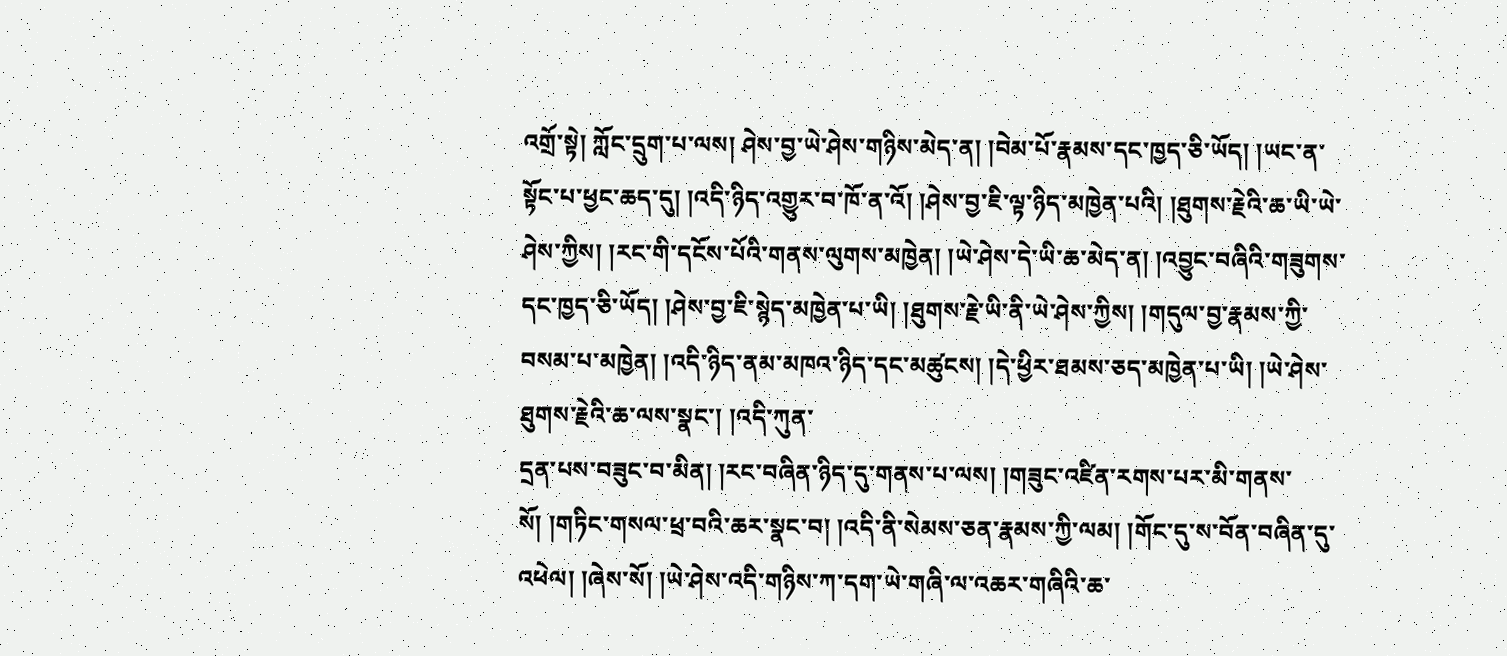འགྲོ་སྟེ། ཀློང་དྲུག་པ་ལས། ཤེས་བྱ་ཡེ་ཤེས་གཉིས་མེད་ན། །བེམ་པོ་རྣམས་དང་ཁྱད་ཅི་ཡོད། །ཡང་ན་སྟོང་པ་ཕྱང་ཆད་དུ། །འདི་ཉིད་འགྱུར་བ་ཁོ་ན་འོ། །ཤེས་བྱ་ཇི་ལྟ་ཉིད་མཁྱེན་པའི། །ཐུགས་རྗེའི་ཆ་ཡི་ཡེ་ཤེས་ཀྱིས། །རང་གི་དངོས་པོའི་གནས་ལུགས་མཁྱེན། །ཡེ་ཤེས་དེ་ཡི་ཆ་མེད་ན། །འབྱུང་བཞིའི་གཟུགས་དང་ཁྱད་ཅི་ཡོད། །ཤེས་བྱ་ཇི་སྙེད་མཁྱེན་པ་ཡི། །ཐུགས་རྗེ་ཡི་ནི་ཡེ་ཤེས་ཀྱིས། །གདུལ་བྱ་རྣམས་ཀྱི་བསམ་པ་མཁྱེན། །འདི་ཉིད་ནམ་མཁའ་ཉིད་དང་མཚུངས། །དེ་ཕྱིར་ཐམས་ཅད་མཁྱེན་པ་ཡི། །ཡེ་ཤེས་ཐུགས་རྗེའི་ཆ་ལས་སྣང་། །འདི་ཀུན་
དྲན་པས་བཟུང་བ་མིན། །རང་བཞིན་ཉིད་དུ་གནས་པ་ལས། །གཟུང་འཛིན་རགས་པར་མི་གནས་སོ། །གཏིང་གསལ་ཕྲ་བའི་ཆར་སྣང་བ། །འདི་ནི་སེམས་ཅན་རྣམས་ཀྱི་ལམ། །གོང་དུ་ས་བོན་བཞིན་དུ་འཕེལ། །ཞེས་སོ། །ཡེ་ཤེས་འདི་གཉིས་ཀ་དག་ཡེ་གཞི་ལ་འཆར་གཞིའི་ཆ་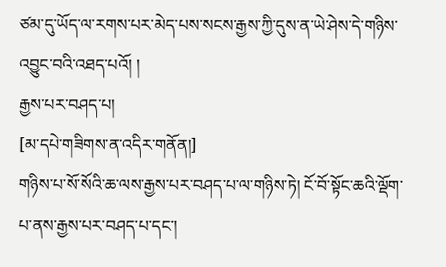ཙམ་དུ་ཡོད་ལ་རགས་པར་མེད་པས་སངས་རྒྱས་ཀྱི་དུས་ན་ཡེ་ཤེས་དེ་གཉིས་འབྱུང་བའི་འཐད་པའོ། །
རྒྱས་པར་བཤད་པ།
[མ་དཔེ་གཟིགས་ན་འདིར་གནོན།]
གཉིས་པ་སོ་སོའི་ཆ་ལས་རྒྱས་པར་བཤད་པ་ལ་གཉིས་ཏེ། ངོ་བོ་སྟོང་ཆའི་ལྡོག་པ་ནས་རྒྱས་པར་བཤད་པ་དང་།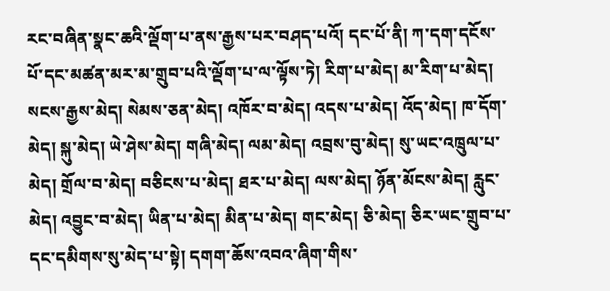རང་བཞིན་སྣང་ཆའི་ལྡོག་པ་ནས་རྒྱས་པར་བཤད་པའོ། དང་པོ་ནི། ཀ་དག་དངོས་པོ་དང་མཚན་མར་མ་གྲུབ་པའི་ལྡོག་པ་ལ་ལྟོས་ཏེ། རིག་པ་མེད། མ་རིག་པ་མེད། སངས་རྒྱས་མེད། སེམས་ཅན་མེད། འཁོར་བ་མེད། འདས་པ་མེད། འོད་མེད། ཁ་དོག་མེད། སྐུ་མེད། ཡེ་ཤེས་མེད། གཞི་མེད། ལམ་མེད། འབྲས་བུ་མེད། སུ་ཡང་འཁྲུལ་པ་མེད། གྲོལ་བ་མེད། བཅིངས་པ་མེད། ཐར་པ་མེད། ལས་མེད། ཉོན་མོངས་མེད། རླུང་མེད། འབྱུང་བ་མེད། ཡིན་པ་མེད། མིན་པ་མེད། གང་མེད། ཅི་མེད། ཅིར་ཡང་གྲུབ་པ་དང་དམིགས་སུ་མེད་པ་སྟེ། དགག་ཆོས་འབའ་ཞིག་གིས་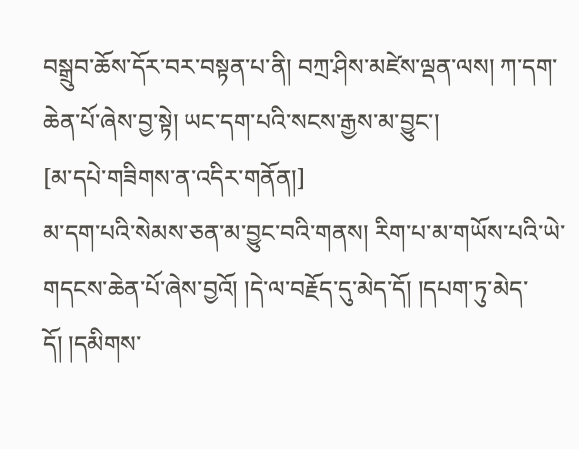བསྒྲུབ་ཆོས་དོར་བར་བསྟན་པ་ནི། བཀྲ་ཤིས་མཛེས་ལྡན་ལས། ཀ་དག་ཆེན་པོ་ཞེས་བྱ་སྟེ། ཡང་དག་པའི་སངས་རྒྱས་མ་བྱུང་།
[མ་དཔེ་གཟིགས་ན་འདིར་གནོན།]
མ་དག་པའི་སེམས་ཅན་མ་བྱུང་བའི་གནས། རིག་པ་མ་གཡོས་པའི་ཡེ་གདངས་ཆེན་པོ་ཞེས་བྱའོ། །དེ་ལ་བརྗོད་དུ་མེད་དོ། །དཔག་ཏུ་མེད་དོ། །དམིགས་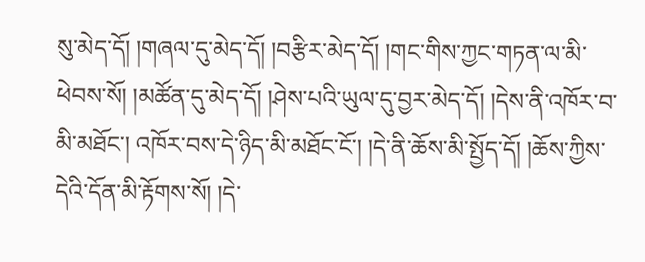སུ་མེད་དོ། །གཞལ་དུ་མེད་དོ། །བརྩིར་མེད་དོ། །གང་གིས་ཀྱང་གཏན་ལ་མི་ཕེབས་སོ། །མཚོན་དུ་མེད་དོ། །ཤེས་པའི་ཡུལ་དུ་བྱར་མེད་དོ། །དེས་ནི་འཁོར་བ་མི་མཐོང་། འཁོར་བས་དེ་ཉིད་མི་མཐོང་ངོ་། །དེ་ནི་ཆོས་མི་སྤྱོད་དོ། །ཆོས་ཀྱིས་དེའི་དོན་མི་རྟོགས་སོ། །དེ་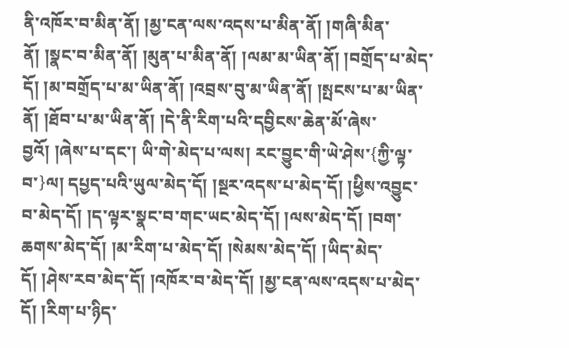ནི་འཁོར་བ་མིན་ནོ། །མྱ་ངན་ལས་འདས་པ་མིན་ནོ། །གཞི་མིན་ནོ། །སྣང་བ་མིན་ནོ། །མུན་པ་མིན་ནོ། །ལམ་མ་ཡིན་ནོ། །བགྲོད་པ་མེད་དོ། །མ་བགྲོད་པ་མ་ཡིན་ནོ། །འབྲས་བུ་མ་ཡིན་ནོ། །སྤངས་པ་མ་ཡིན་ནོ། །ཐོབ་པ་མ་ཡིན་ནོ། །དེ་ནི་རིག་པའི་དབྱིངས་ཆེན་མོ་ཞེས་བྱའོ། །ཞེས་པ་དང་། ཡི་གེ་མེད་པ་ལས། རང་བྱུང་གི་ཡེ་ཤེས་{ཀྱི་ལྟ་བ་}ལ། དཔྱད་པའི་ཡུལ་མེད་དོ། །སྔར་འདས་པ་མེད་དོ། །ཕྱིས་འབྱུང་བ་མེད་དོ། །ད་ལྟར་སྣང་བ་གང་ཡང་མེད་དོ། །ལས་མེད་དོ། །བག་ཆགས་མེད་དོ། །མ་རིག་པ་མེད་དོ། །སེམས་མེད་དོ། །ཡིད་མེད་དོ། །ཤེས་རབ་མེད་དོ། །འཁོར་བ་མེད་དོ། །མྱ་ངན་ལས་འདས་པ་མེད་དོ། །རིག་པ་ཉིད་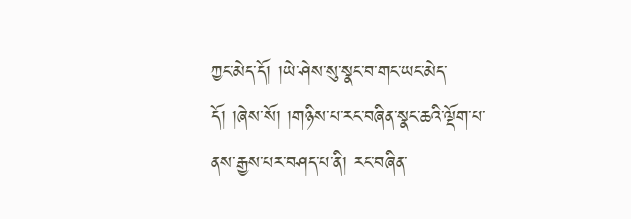ཀྱང་མེད་དོ། །ཡེ་ཤེས་སུ་སྣང་བ་གང་ཡང་མེད་དོ། །ཞེས་སོ། །གཉིས་པ་རང་བཞིན་སྣང་ཆའི་ལྡོག་པ་ནས་རྒྱས་པར་བཤད་པ་ནི། རང་བཞིན་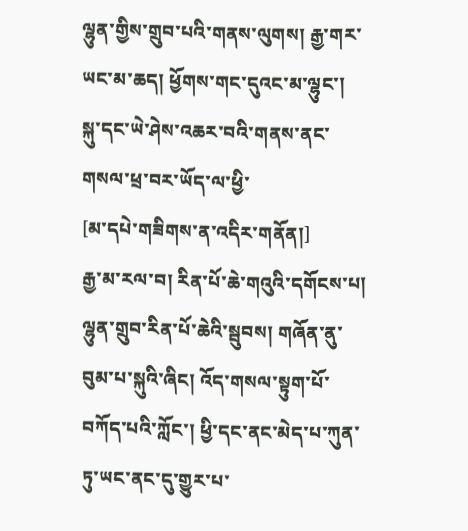ལྷུན་གྱིས་གྲུབ་པའི་གནས་ལུགས། རྒྱ་གར་ཡང་མ་ཆད། ཕྱོགས་གང་དུའང་མ་ལྷུང་། སྐུ་དང་ཡེ་ཤེས་འཆར་བའི་གནས་ནང་གསལ་ཕྲ་བར་ཡོད་ལ་ཕྱི་
[མ་དཔེ་གཟིགས་ན་འདིར་གནོན།]
རྒྱ་མ་རལ་བ། རིན་པོ་ཆེ་གའུའི་དགོངས་པ། ལྷུན་གྲུབ་རིན་པོ་ཆེའི་སྦུབས། གཞོན་ནུ་བུམ་པ་སྐུའི་ཞིང། འོད་གསལ་སྟུག་པོ་བཀོད་པའི་ཀློང་། ཕྱི་དང་ནང་མེད་པ་ཀུན་ཏུ་ཡང་ནང་དུ་གྱུར་པ་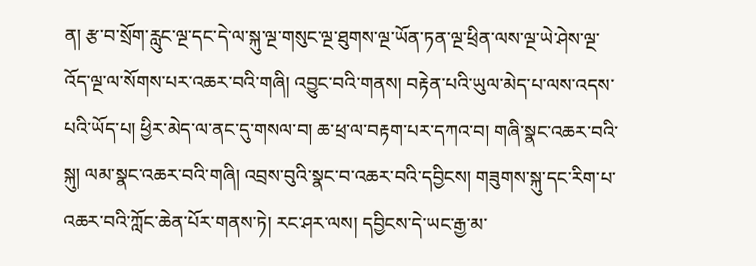ན། རྩ་བ་སྲོག་རླུང་ལྔ་དང་དེ་ལ་སྐུ་ལྔ་གསུང་ལྔ་ཐུགས་ལྔ་ཡོན་ཏན་ལྔ་ཕྲིན་ལས་ལྔ་ཡེ་ཤེས་ལྔ་འོད་ལྔ་ལ་སོགས་པར་འཆར་བའི་གཞི། འབྱུང་བའི་གནས། བརྟེན་པའི་ཡུལ་མེད་པ་ལས་འདས་པའི་ཡོད་པ། ཕྱིར་མེད་ལ་ནང་དུ་གསལ་བ། ཆ་ཕྲ་ལ་བརྟག་པར་དཀའ་བ། གཞི་སྣང་འཆར་བའི་སྐུ། ལམ་སྣང་འཆར་བའི་གཞི། འབྲས་བུའི་སྣང་བ་འཆར་བའི་དབྱིངས། གཟུགས་སྐུ་དང་རིག་པ་འཆར་བའི་ཀློང་ཆེན་པོར་གནས་ཏེ། རང་ཤར་ལས། དབྱིངས་དེ་ཡང་རྒྱ་མ་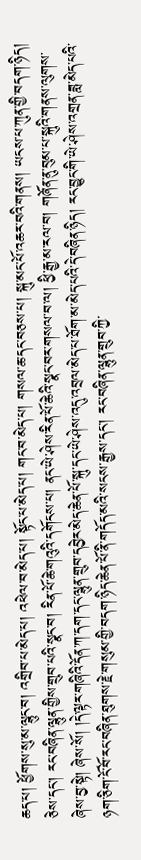ཆད་པ། ཕྱོགས་སུ་མ་ལྷུང་བ། འགྲིབ་པ་མེད་པ། འཕེལ་བ་མེད་པ། སྟོང་པ་མེད་པ། གང་བ་མེད་པ། གསལ་ཆ་དང་བཅས་པ། སྐུ་མང་པོ་འཆར་བའི་གནས། ཡངས་པ་ཀུན་གྱི་བདག་ཉིད། ཅེས་དང་། རང་བཞིན་ལྷུན་གྱིས་གྲུབ་པའི་སྣང་བ། རིན་པོ་ཆེ་གའུའི་དགོངས་པ། ནང་ཡེ་ཤེས་རིན་པོ་ཆེའི་སྣང་བར་གསལ་བ་ལ། ཕྱི་རྒྱ་མ་རལ་བ། གཞོན་ནུ་བུམ་པ་སྐུའི་གནས་ལུགས་ཞེས་བྱ་སྟེ། ཞེས་སོ། །དེ་ལྟར་གཞིའི་དོན་ཀ་དག་དང་ལྷུན་གྲུབ་དབྱེར་མེད་ཆེན་པོ་སྐུ་དང་ཡེ་ཤེས་འདུ་འབྲལ་མེད་པ་ཐོག་མ་མེད་པའི་དེ་བཞིན་ཉིད། རང་བྱུང་གི་ཡེ་ཤེས་འགྲན་ཟླ་མེད་པའི་ཉག་ཅིག་ངོ་བོ་རང་བཞིན་ཐུགས་རྗེ་གསུམ་གྱི་བདག་ཉིད་ཆེན་པོ་ནི་གདོད་མའི་སངས་རྒྱས་དང་། རང་བཞིན་ལྷུན་གྲུབ་ཀྱི་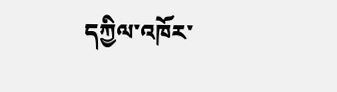དཀྱིལ་འཁོར་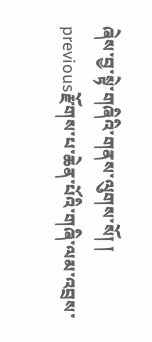ཞེས་བྱ་སྟེ་གཞིའི་གནས་ལུགས་སོ། །
previousརྫོགས་པ་ཆེན་པོའི་གཞི་ལམ་འབྲས་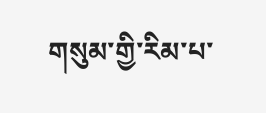གསུམ་གྱི་རིམ་པ་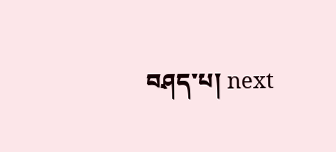བཤད་པ། next